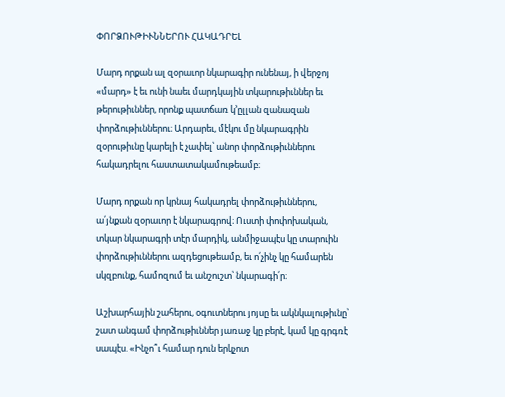ՓՈՐՁՈՒԹԻՒՆՆԵՐՈՒ ՀԱԿԱԴՐԵԼ

Մարդ որքան ալ զօրաւոր նկարագիր ունենայ, ի վերջոյ «մարդ» է եւ ունի նաեւ մարդկային տկարութիւններ եւ թերութիւններ, որոնք պատճառ կ՚ըլլան զանազան փորձութիւններու։ Արդարեւ, մէկու մը նկարագրին զօրութիւնը կարելի է չափել՝ անոր փորձութիւններու հակադրելու հաստատակամութեամբ։

Մարդ որքան որ կրնայ հակադրել փորձութիւններու, ա՛յնքան զօրաւոր է նկարագրով։ Ուստի փոփոխական, տկար նկարագրի տէր մարդիկ, անմիջապէս կը տարուին փորձութիւններու ազդեցութեամբ, եւ ո՛չինչ կը համարեն սկզբունք, համոզում եւ անշուշտ՝ նկարագի՛ր։

Աշխարհային շահերու, օգուտներու յոյսը եւ ակնկալութիւնը՝ շատ անգամ փորձութիւններ յառաջ կը բերէ, կամ կը գրգռէ սապէս. «Ինչո՞ւ համար դուն երկչոտ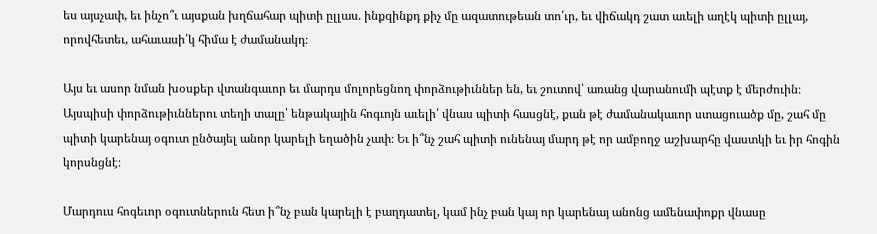ես այսչափ, եւ ինչո՞ւ այսքան խղճահար պիտի ըլլաս. ինքզինքդ քիչ մը ազատութեան տո՛ւր, եւ վիճակդ շատ աւելի աղէկ պիտի ըլլայ, որովհետեւ, ահաւասի՛կ հիմա է ժամանակդ։

Այս եւ ասոր նման խօսքեր վտանգաւոր եւ մարդս մոլորեցնող փորձութիւններ են, եւ շուտով՝ առանց վարանումի պէտք է մերժուին։ Այսպիսի փորձութիւններու տեղի տալը՝ ենթակային հոգւոյն աւելի՛ վնաս պիտի հասցնէ, քան թէ ժամանակաւոր ստացուածք մը, շահ մը պիտի կարենայ օգուտ ընծայել անոր կարելի եղածին չափ։ Եւ ի՞նչ շահ պիտի ունենայ մարդ թէ որ ամբողջ աշխարհը վաստկի եւ իր հոգին կորսնցնէ։

Մարդուս հոգեւոր օգուտներուն հետ ի՞նչ բան կարելի է բաղդատել, կամ ինչ բան կայ որ կարենայ անոնց ամենափոքր վնասը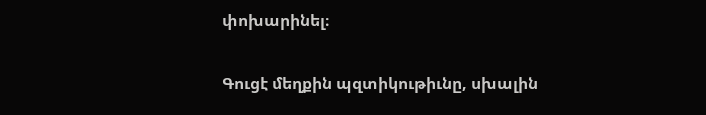փոխարինել։

Գուցէ մեղքին պզտիկութիւնը, սխալին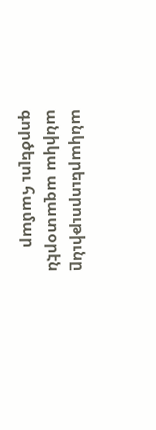անկարեւորութիւնը անիկա ազատօրէն գործելու համար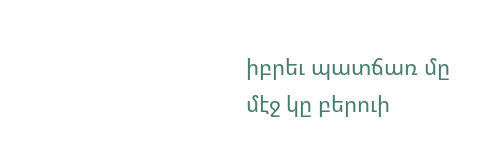իբրեւ պատճառ մը մէջ կը բերուի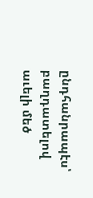ընդհանրապէս՝ բաղդատելով աւելի մեծ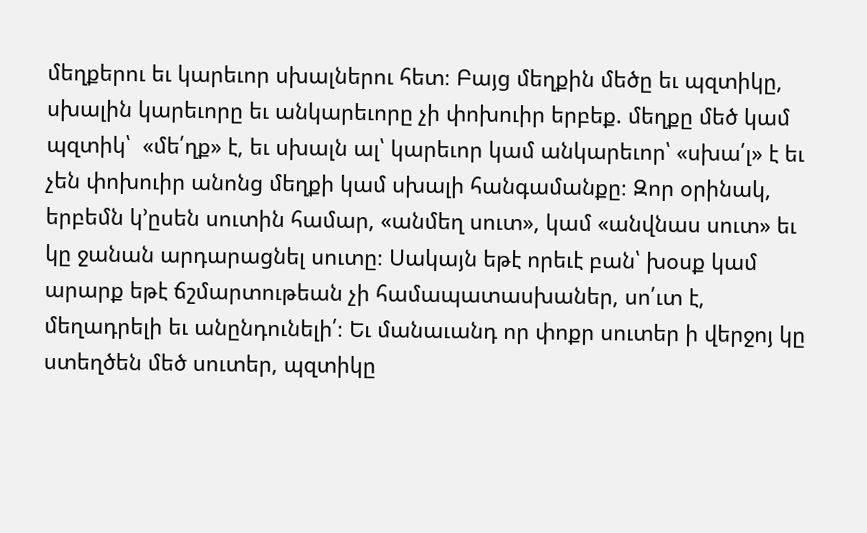մեղքերու եւ կարեւոր սխալներու հետ։ Բայց մեղքին մեծը եւ պզտիկը, սխալին կարեւորը եւ անկարեւորը չի փոխուիր երբեք. մեղքը մեծ կամ պզտիկ՝  «մե՛ղք» է, եւ սխալն ալ՝ կարեւոր կամ անկարեւոր՝ «սխա՛լ» է եւ չեն փոխուիր անոնց մեղքի կամ սխալի հանգամանքը։ Զոր օրինակ, երբեմն կ՚ըսեն սուտին համար, «անմեղ սուտ», կամ «անվնաս սուտ» եւ կը ջանան արդարացնել սուտը։ Սակայն եթէ որեւէ բան՝ խօսք կամ արարք եթէ ճշմարտութեան չի համապատասխաներ, սո՛ւտ է, մեղադրելի եւ անընդունելի՛։ Եւ մանաւանդ որ փոքր սուտեր ի վերջոյ կը ստեղծեն մեծ սուտեր, պզտիկը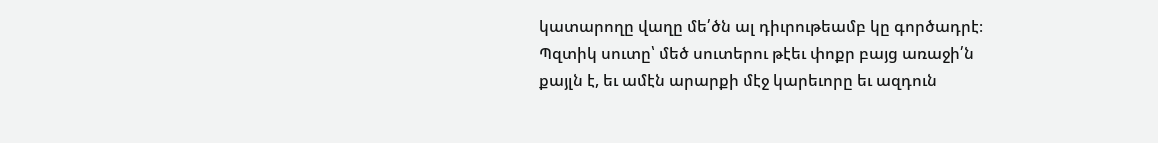կատարողը վաղը մե՛ծն ալ դիւրութեամբ կը գործադրէ։ Պզտիկ սուտը՝ մեծ սուտերու թէեւ փոքր բայց առաջի՛ն քայլն է, եւ ամէն արարքի մէջ կարեւորը եւ ազդուն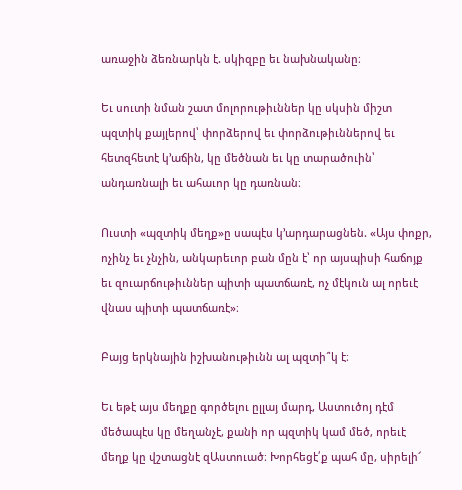առաջին ձեռնարկն է. սկիզբը եւ նախնականը։

Եւ սուտի նման շատ մոլորութիւններ կը սկսին միշտ պզտիկ քայլերով՝ փորձերով եւ փորձութիւններով եւ հետզհետէ կ՚աճին, կը մեծնան եւ կը տարածուին՝ անդառնալի եւ ահաւոր կը դառնան։

Ուստի «պզտիկ մեղք»ը սապէս կ՚արդարացնեն. «Այս փոքր, ոչինչ եւ չնչին, անկարեւոր բան մըն է՝ որ այսպիսի հաճոյք եւ զուարճութիւններ պիտի պատճառէ, ոչ մէկուն ալ որեւէ վնաս պիտի պատճառէ»։

Բայց երկնային իշխանութիւնն ալ պզտի՞կ է։

Եւ եթէ այս մեղքը գործելու ըլլայ մարդ, Աստուծոյ դէմ մեծապէս կը մեղանչէ, քանի որ պզտիկ կամ մեծ, որեւէ մեղք կը վշտացնէ զԱստուած։ Խորհեցէ՛ք պահ մը, սիրելի՜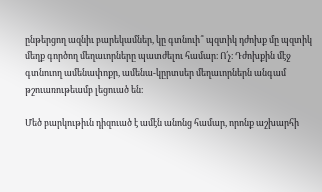ընթերցող ազնիւ բարեկամներ, կը գտնուի՞ պզտիկ դժոխք մը պզտիկ մեղք գործող մեղաւորները պատժելու համար։ Ո՛չ։ Դժոխքին մէջ գտնուող ամենափոքր, ամենա-կըրտսեր մեղաւորներն անգամ թշուառութեամբ լեցուած են։

Մեծ բարկութիւն դիզուած է ամէն անոնց համար, որոնք աշխարհի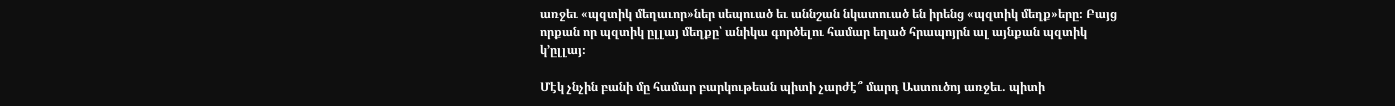առջեւ «պզտիկ մեղաւոր»ներ սեպուած եւ աննշան նկատուած են իրենց «պզտիկ մեղք»երը։ Բայց որքան որ պզտիկ ըլլայ մեղքը՝ անիկա գործելու համար եղած հրապոյրն ալ այնքան պզտիկ կ՚ըլլայ։

Մէկ չնչին բանի մը համար բարկութեան պիտի չարժէ՞ մարդ Աստուծոյ առջեւ. պիտի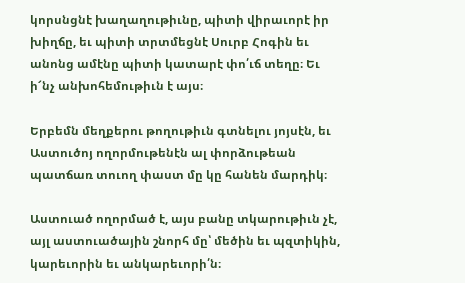կորսնցնէ խաղաղութիւնը, պիտի վիրաւորէ իր խիղճը, եւ պիտի տրտմեցնէ Սուրբ Հոգին եւ անոնց ամէնը պիտի կատարէ փո՛ւճ տեղը։ Եւ ի՜նչ անխոհեմութիւն է այս։

Երբեմն մեղքերու թողութիւն գտնելու յոյսէն, եւ Աստուծոյ ողորմութենէն ալ փորձութեան պատճառ տուող փաստ մը կը հանեն մարդիկ։

Աստուած ողորմած է, այս բանը տկարութիւն չէ, այլ աստուածային շնորհ մը՝ մեծին եւ պզտիկին, կարեւորին եւ անկարեւորի՛ն։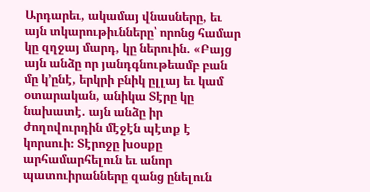Արդարեւ, ակամայ վնասները, եւ այն տկարութիւնները՝ որոնց համար կը զղջայ մարդ, կը ներուին. «Բայց այն անձը որ յանդգնութեամբ բան մը կ՚ընէ, երկրի բնիկ ըլլայ եւ կամ օտարական, անիկա Տէրը կը նախատէ. այն անձը իր ժողովուրդին մէջէն պէտք է կորսուի։ Տէրոջը խօսքը արհամարհելուն եւ անոր պատուիրանները զանց ընելուն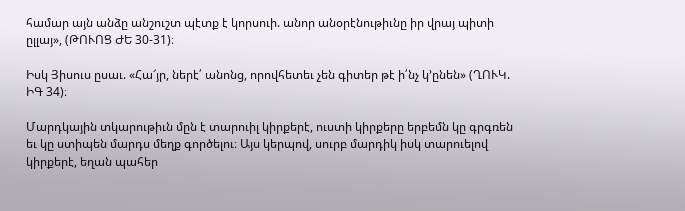համար այն անձը անշուշտ պէտք է կորսուի. անոր անօրէնութիւնը իր վրայ պիտի ըլլայ», (ԹՈՒՈՑ ԺԵ 30-31)։

Իսկ Յիսուս ըսաւ. «Հա՜յր, ներէ՛ անոնց, որովհետեւ չեն գիտեր թէ ի՛նչ կ՚ընեն» (ՂՈՒԿ. ԻԳ 34)։

Մարդկային տկարութիւն մըն է տարուիլ կիրքերէ, ուստի կիրքերը երբեմն կը գրգռեն եւ կը ստիպեն մարդս մեղք գործելու։ Այս կերպով, սուրբ մարդիկ իսկ տարուելով կիրքերէ, եղան պահեր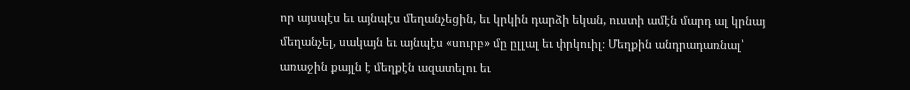որ այսպէս եւ այնպէս մեղանչեցին, եւ կրկին դարձի եկան, ուստի ամէն մարդ ալ կրնայ մեղանչել, սակայն եւ այնպէս «սուրբ» մը ըլլալ եւ փրկուիլ։ Մեղքին անդրադառնալ՝ առաջին քայլն է մեղքէն ազատելու եւ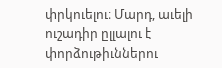փրկուելու։ Մարդ, աւելի ուշադիր ըլլալու է փորձութիւններու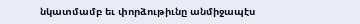նկատմամբ եւ փորձութիւնը անմիջապէս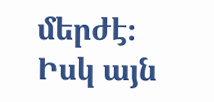մերժէ։ Իսկ այն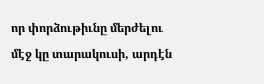որ փորձութիւնը մերժելու մէջ կը տարակուսի, արդէն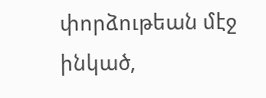փորձութեան մէջ ինկած,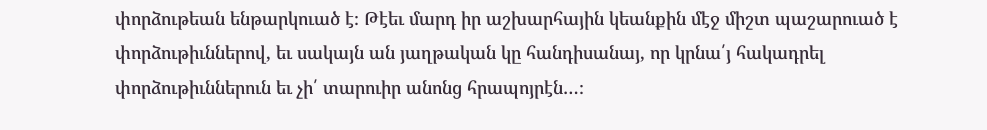փորձութեան ենթարկուած է։ Թէեւ մարդ իր աշխարհային կեանքին մէջ միշտ պաշարուած է փորձութիւններով, եւ սակայն ան յաղթական կը հանդիսանայ, որ կրնա՛յ հակադրել փորձութիւններուն եւ չի՛ տարուիր անոնց հրապոյրէն…։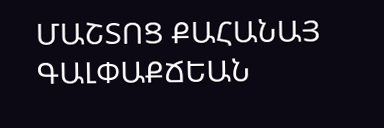ՄԱՇՏՈՑ ՔԱՀԱՆԱՅ ԳԱԼՓԱՔՃԵԱՆ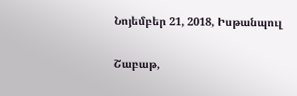Նոյեմբեր 21, 2018, Իսթանպուլ

Շաբաթ,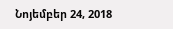Նոյեմբեր 24, 2018